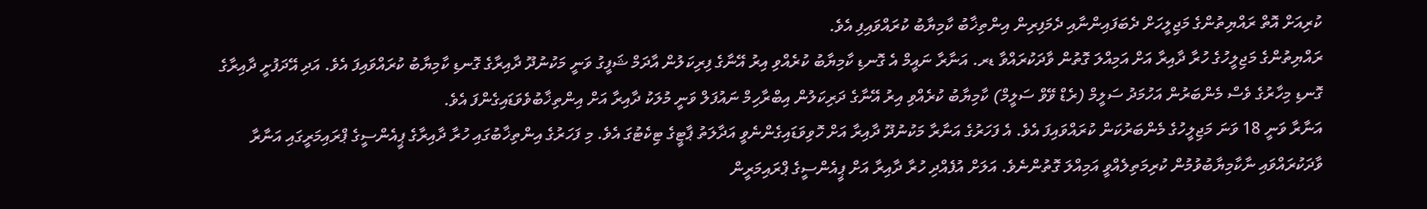ކުރިއަށް އޮތް ރައްޔިތުންގެ މަޖިލީހަށް ދެބަފައިންނާއި ދެމަފިރިން އިންތިޚާބު ކާމިޔާބު ކުރައްވައިފި އެވެ.
ރައްޔިތުންގެ މަޖިލީހުގެ ހުރާ ދާއިރާ އަށް އަމިއްލަ ގޮތުން ވާދަކުރައްވާ ޑރ. އަނާރާ ނައީމް އެ ގޮނޑި ކާމިޔާބު ކުރެއްވި އިރު އޭނާގެ ފިރިކަލުން އާދަމް ޝަފީގު ވަނީ މަކުނުދޫ ދާއިރާގެ ގޮނޑި ކާމިޔާބު ކުރައްވައިފަ އެވެ. އަދި އޭދަފުށީ ދާއިރާގެ ގޮނޑި މިހާރުގެ ވެސް މެންބަރުން އަހުމަދު ސަލީމް (ރެޑް ވޭވް ސަލީމް) ކާމިޔާބު ކުރެއްވި އިރު އޭނާގެ ދަރިކަލުން އިބްރާހިމް ނައުފަލް ވަނީ މުލަކު ދާއިރާ އަށް އިންތިޚާބުވެވަޑައިގެންފަ އެވެ.
އަނާރާ ވަނީ 18 ވަނަ މަޖިލީހުގެ މެންބަރުކަން ކުރައްވައިފަ އެވެ. އެ ފަހަރުގެ އަނާރާ މަކުނުދޫ ދާއިރާ އަށް ހޮވިވަޑައިގެންނެވީ އަދާލަތު ޕާޓީގެ ޓިކެޓުގަ އެވެ. މި ފަހަރުގެ އިންތިޚާބުގައި ހުރާ ދާއިރާގެ ޕީއެންސީގެ ޕްރައިމަރީގައި އަނާރާ ވާދަކުރައްވައި ނާކާމިޔާބުވުމުން ކުރިމަތިލެއްވީ އަމިއްލަ ގޮތުންނެވެ. އަލަށް އުފެއްދި ހުރާ ދާއިރާ އަށް ޕީއެންސީގެ ޕްރައިމަރީން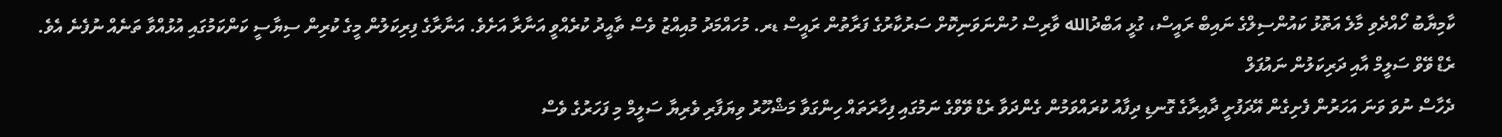ކާމިޔާބު ހޯއްދެވި މާލެ އަތޮޅު ކައުންސިލްގެ ނައިބް ރައީސް، ގުޅީ އަބްދުالله ވާރިސް ހުންނަވަނިކޮށް ސަރުކާރުގެ ފަރާތުން ރައީސް ޑރ. މުހައްމަދު މުއިއްޒު ވެސް ތާއީދު ކުރެއްވީ އަނާރާ އަށެވެ. އަނާރާގެ ފިރިކަލުން މީގެ ކުރިން ސިޔާސީ ކަންކަމުގައި އުޅުއްވާ ތަނެއް ނުފެނެ އެވެ.
ރެޑް ވޭވް ސަލީމް އާއި ދަރިކަލުން ނައުފަލް
ދެހާސް ނުވަ ވަނަ އަހަރުން ފެށިގެން އޭދަފުށީ ދާއިރާގެ ގޮނޑި ދިފާއު ކުރައްވަމުން ގެންދަވާ ރެޑް ވޭވްގެ ނަމުގައި ފިހާރަތައް ހިންގަވާ މަޝްހޫރު ވިޔަފާރި ވެރިޔާ ސަލީމް މި ފަހަރުގެ ވެސް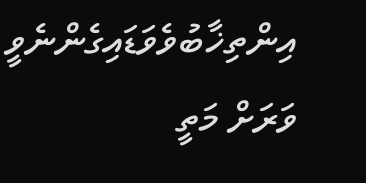އިންތިޚާބުވެވަޑައިގެންނެވީ ވަރަށް މަތީ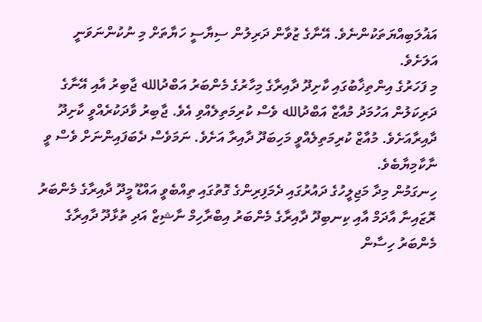އަޣުލަބިއްޔަތަކުންނެވެ. އޭނާގެ ޒުވާން ދަރިލުން ސިޔާސީ ހަޔާތަށް މި ނުކުންނަވަނީ އަލަށެވެ.
މި ފަހަރުގެ އިންތިޚާބުގައި ކާށިދޫ ދާއިރާގެ މިހާރުގެ މެންބަރު އަބްދުالله ޖާބިރު އާއި އޭނާގެ ދަރިކަލުން އަހުމަދު މުއާޒް އަބްދުالله ވެސް ކުރިމަތިލެއްވި އެވެ. ޖާބިރު ވާދަކުރެއްވީ ކާށިދޫ ދާއިރާއަށެވެ. މުއާޒް ކުރިމަތިލެއްވީ މަހިބަދޫ ދާއިރާ އަށެވެ. ނަމަވެސް ދެބަފައިންނަށް ވެސް ވީ ނާކާމިޔާބެވެ.
ހިނގަމުން މިދާ މަޖިލީހުގެ ދައުރުގައި ދެމަފިރިންގެ ގޮތުގައި ތިއްބެވީ އައްޑޫ މީދޫ ދާއިރާގެ މެންބަރު ރޮޒައިނާ އާދަމް އާއި ކިނބިދޫ ދާއިރާގެ މެންބަރު އިބްރާހިމް ނާޝިޒް އަދި ތުޅާދޫ ދާއިރާގެ މެންބަރު ހިސާން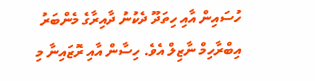ހުސައިން އާއި ހިތަދޫ ދެކުނު ދާއިރާގެ މެންބަރު އިބްރާހިމް ނާޒިލް އެވެ. ހިސާން އާއި ރޮޒައިނާ މި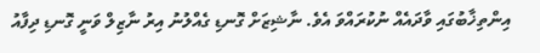އިންތިޚާބުގައި ވާދައެއް ނުކުރައްވަ އެވެ. ނާޝިޒަށް ގޮނޑި ގެއްލުނު އިރު ނާޒިލް ވަނީ ގޮނޑި ދިފާއު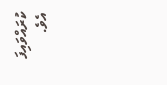ކުރައްވައިފަ އެވެ.